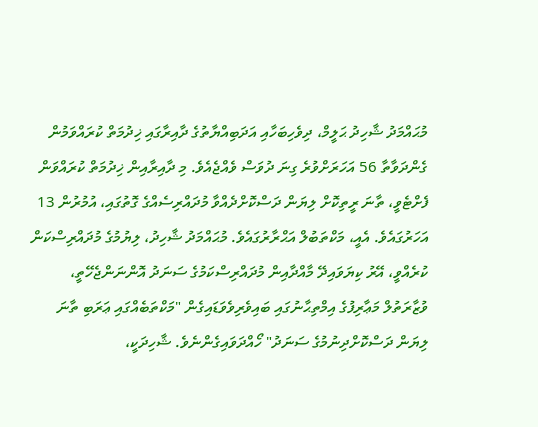މުޙައްމަދު ޝާހިދު ޙަލީމް، ދިވެހިބަހާއި އަދަބިއްޔާތުގެ ދާއިރާގައި ޚިދުމަތް ކުރައްވަމުން ގެންދަވާތާ 56 އަހަރަށްވުރެ ގިނަ ދުވަސް ވެއްޖެއެވެ. މި ދާއިރާއިން ޚިދުމަތް ކުރައްވަން ފެށްޓެވީ، ތާނަ ރީތިކޮށް ލިޔަން ދަސްކޮށްދެއްވާ މުދައްރިސެއްގެ ގޮތުގައި، އުމުރުން 13 އަހަރުގައެވެ. އެއީ، މަކްތަބުލް އަޙްރާރުގައެވެ. މުޙައްމަދު ޝާހިދު، ލިޔުމުގެ މުދައްރިސްކަން ކުރެއްވީ، އޭރު ކިޔަވައިދޭ މާއްދާއިން މުދައްރިސްކަމުގެ ސަނަދު އޮންނަންޖެހޭތީ، ވުޒާރަތުލް މަޢާރިފުގެ އިމްތިޙާނުގައި ބައިވެރިވެވަޑައިގެން "މަކްތަބެއްގައި ޢަރަބި ތާނަ ލިޔަން ދަސްކޮށްދިނުމުގެ ސަނަދު" ހޯއްދަވައިގެންނެވެ. ޝާހިދަކީ،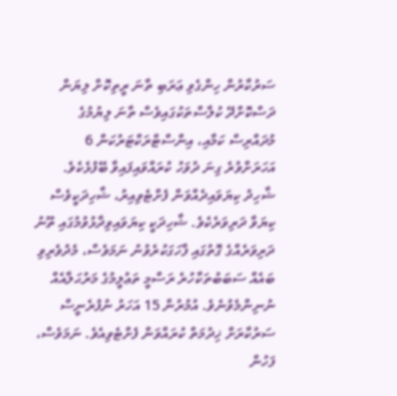ސަރުކާރުން ހިންގެވި ޢަރަބި ތާނަ ރީތިކޮށް ލިޔަން ދަސްކޮށްދޭ ކުލާސްތަކުގައިވެސް ތާނަ ލިޔުމުގެ މުދައްރިސް ކަމާއި، އިންސްޓްރަކްޓަރުކަން 6 އަހަރަށްވުރެ ގިނަ ދުވަހު ކުރައްވައިފައިވާ ބޭފުޅެކެވެ.
ޝާހިދު ކިޔަވައިދެއްވަން ފެށްޓެވިއިރު، ޝާހިދަކީވެސް ކިޔަވާ ދަރިވަރެކެވެ. ޝާހިދަކީ ކިޔަވައިވިދާޅުވުމުގައި ތޫނު ދަރިވަރެއްގެ ގޮތުގައި ފާހަގަކުރެވުނު ނަމަވެސް، މެދުވެރިވި ބައެއް ސަބަބުތަކާހުރެ ރަސްމީ ތަޢުލީމުގެ މަރުޙަލާއެއް ނުނިންމެވުނެވެ. އުމުރުން 15 އަހަރު ނުފުރެނީސް ސަރުކާރަށް ޚިދުމަތް ކުރައްވަން ފެށްޓެވިއެވެ. ނަމަވެސް، ފަހުން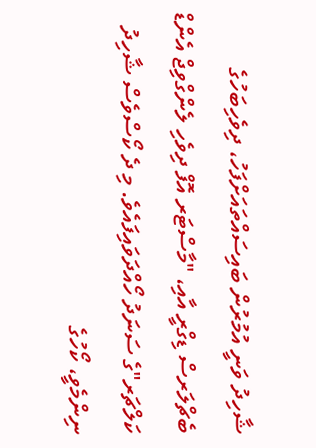ޝާހިދު ވަނީ އުމުރުން ބައިސައްތައަށްފަހު، ދިވެހިބަހުގެ ބެޗްލަރސް ޑިގްރީ އާއި، "މާސްޓަރ އޮފް ދިވެހި ލެންގްވިޖް އެންޑް ކަލްޗަރ"ގެ ސަނަދު ހޯއްދަވައިފައެވެ. މި ދެ ކޯސްވެސް ޝާހިދު ނިންމެވީ، ކޯހުގެ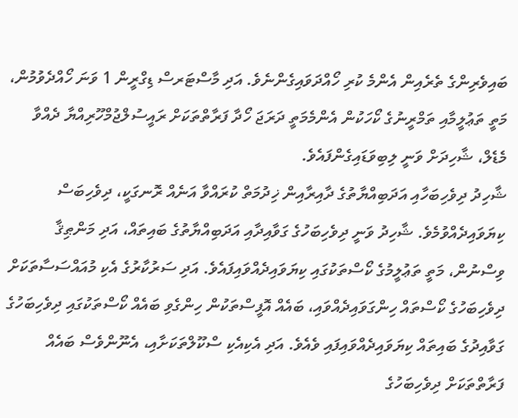ބައިވެރިންގެ ތެރެއިން އެންމެ ކުރި ހޯއްދަވައިގެންނެވެ. އަދި މާސްޓަރސް ޑިގްރީން 1 ވަނަ ހޯއްދެވުމުން، މަތީ ތަޢުލީމާއި ތަމްރީނުގެ ކޯހަކުން އެންމެމަތީ ދަރަޖަ ހޯދާ ފަރާތްތަކަށް ރައީސުލްޖުމްހޫރިއްޔާ ދެއްވާ މެޑެލް، ޝާހިދަށް ވަނީ ލިބިވަޑައިގެންފައެވެ.
ޝާހިދު ދިވެހިބަހާއި އަދަބިއްޔާތުގެ ދާއިރާއިން ޚިދުމަތް ކުރައްވާ އަނެއް ރޮނގަކީ، ދިވެހިބަސް ކިޔަވައިދެއްވުމެވެ. ޝާހިދު ވަނީ ދިވެހިބަހުގެ ގަވާއިދާއި އަދަބިއްޔާތުގެ ބައިތައް، އަދި މަންޠިޤާ ވިސްނުން، މަތީ ތަޢުލީމުގެ ކޯސްތަކުގައި ކިޔަވައިދެއްވައިފައެވެ. އަދި ސަރުކާރުގެ އެކި މުއައްސަސާތަކަށް ދިވެހިބަހުގެ ކޯސްތައް ހިންގަވައިދެއްވައި، ބައެއް އޮފީސްތަކުން ހިންގެވި ބައެއް ކޯސްތަކުގައި ދިވެހިބަހުގެ ގަވާއިދުގެ ބައިތައް ކިޔަވައިދެއްވައިފައި ވެއެވެ. އަދި އެކިއެކި ސްކޫލްތަކަށާއި، އެނޫންވެސް ބައެއް ފަރާތްތަކަށް ދިވެހިބަހުގެ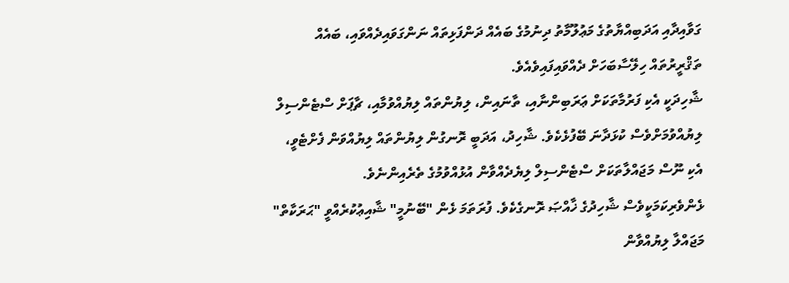ގަވާއިދާއި އަދަބިއްޔާތުގެ މަޢުލޫމާތު ދިނުމުގެ ބައެއް ދަންފަޅިތައް ނަންގަވައިދެއްވައި، ބައެއް ތަޤްރީރުތައް ހިލޭސާބަހަށް ދެއްވައިފައިވެއެވެ.
ޝާހިދަކީ އެކި ފަރުމާތަކަށް ޢަރަބިންނާއި، ތާނައިން، ލިޔުންތައް ލިޔުއްވުމާއި، ޗާޕަށް ސްޓެންސިލް ލިޔުއްވުމަށްވެސް ކުޅަދާނަ ބޭފުޅެކެވެ. ޝާހިދު، އަދަބީ ރޮނގުން ލިޔުންތައް ލިޔުއްވަން ފެށްޓެވީ، އެކި ނޫސް މަޖައްލާތަކަށް ސްޓެންސިލް ލިޔެދެއްވާން އުޅުއްވުމުގެ ތެރެއިންނެވެ.
ޅެންވެރިކަމަކީވެސް ޝާހިދުގެ ޚާއްޞަ ރޮނގެކެވެ. ފުރަތަމަ ޅެން "ބޭނުމީ" ޝާއިޢުކުރެއްވީ "ޙަރަކާތް" މަޖައްލާ ލިޔުއްވާން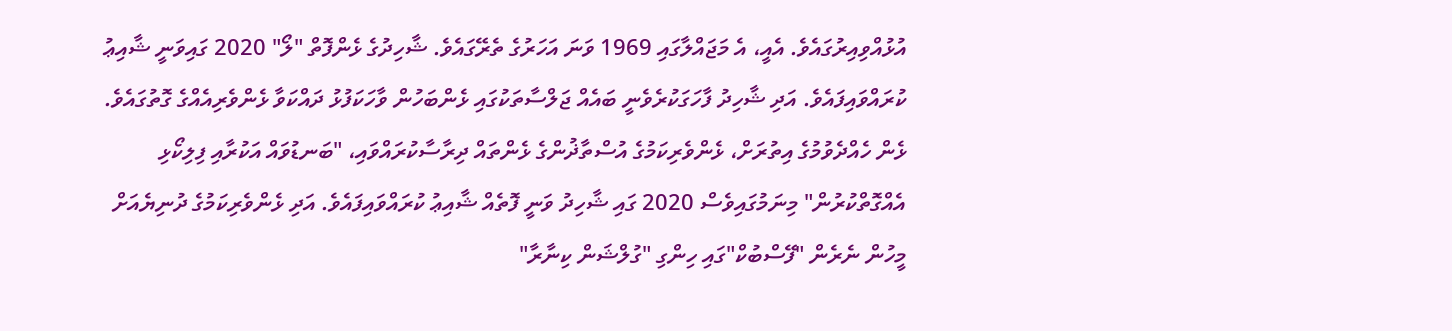އުޅުއްވިއިރުގައެވެ. އެއީ، އެ މަޖައްލާގައި 1969 ވަނަ އަހަރުގެ ތެރޭގައެވެ. ޝާހިދުގެ ޅެންފޮތް "ލޯ" 2020 ގައިވަނީ ޝާއިޢު ކުރައްވައިފައެވެ. އަދި ޝާހިދު ފާހަގަކުރެވެނީ ބައެއް ޖަލްސާތަކުގައި ޅެންބަހުން ވާހަކަފުޅު ދައްކަވާ ޅެންވެރިއެއްގެ ގޮތުގައެވެ. ޅެން ހެއްދެވުމުގެ އިތުރަށް، ޅެންވެރިކަމުގެ އުސްތާޛުންގެ ޅެންތައް ދިރާސާކުރައްވައި، "ބަނޑުވައް އަކުރާއި ފިލިކޯޅި އެއްގޮތްކުރުން" މިނަމުގައިވެސް 2020 ގައި ޝާހިދު ވަނީ ފޮތެއް ޝާއިޢު ކުރައްވައިފައެވެ. އަދި ޅެންވެރިކަމުގެ ދުނިޔެއަށް މީހުން ނެރެން "ފޭސްބުކް"ގައި ހިންގި "ގުލްޝަން ކިނާރާ"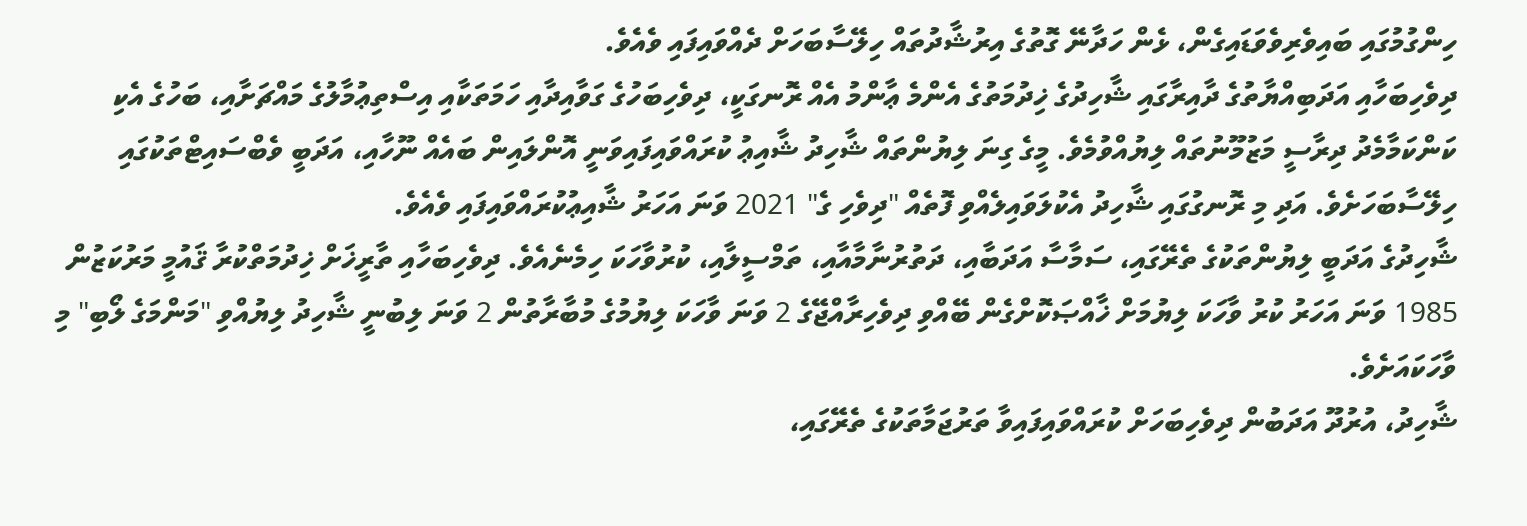ހިންގުމުގައި ބައިވެރިވެވަޑައިގެން، ޅެން ހަދާނޭ ގޮތުގެ އިރުޝާދުތައް ހިލޭސާބަހަށް ދެއްވައިފައި ވެއެވެ.
ދިވެހިބަހާއި އަދަބިއްޔާތުގެ ދާއިރާގައި ޝާހިދުގެ ޚިދުމަތުގެ އެންމެ ޢާންމު އެއް ރޮނގަކީ، ދިވެހިބަހުގެ ގަވާއިދާއި ހަމަތަކާއި އިސްތިޢުމާލުގެ މައްޗަށާއި، ބަހުގެ އެކި ކަންކަމާމެދު ދިރާސީ މަޒުމޫނުތައް ލިޔުއްވުމެވެ. މީގެ ގިނަ ލިޔުންތައް ޝާހިދު ޝާއިޢު ކުރައްވައިފައިވަނީ އޮންލައިން ބައެއް ނޫހާއި، އަދަބީ ވެބްސައިޓްތަކުގައި ހިލޭސާބަހަށެވެ. އަދި މި ރޮނގުގައި ޝާހިދު އެކުލަވައިލެއްވި ފޮތެއް "ދިވެހި ގެ" 2021 ވަނަ އަހަރު ޝާއިޢުކުރައްވައިފައި ވެއެވެ.
ޝާހިދުގެ އަދަބީ ލިޔުންތަކުގެ ތެރޭގައި، ސަމާސާ އަދަބާއި، ދަތުރުނާމާއާއި، ތަމްސީލާއި، ކުރުވާހަކަ ހިމެނެއެވެ. ދިވެހިބަހާއި ތާރީޚަށް ޚިދުމަތްކުރާ ޤައުމީ މަރުކަޒުން 1985 ވަނަ އަހަރު ކުރު ވާހަކަ ލިޔުމަށް ޚާއްޞަކޮށްގެން ބޭއްވި ދިވެހިރާއްޖޭގެ 2 ވަނަ ވާހަކަ ލިޔުމުގެ މުބާރާތުން 2 ވަނަ ލިބުނީ ޝާހިދު ލިޔުއްވި "މަންމަގެ ލޯބި" މި ވާހަކައަށެވެ.
ޝާހިދު، އުރުދޫ އަދަބުން ދިވެހިބަހަށް ކުރައްވައިފައިވާ ތަރުޖަމާތަކުގެ ތެރޭގައި،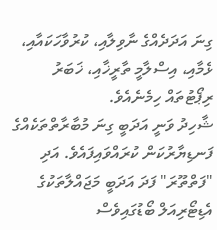ގިނަ އަދަދެއްގެ ނާވިލާއި، ކުރުވާހަކައާއި، ޅެމާއި، އިސްލާމީ ތާރީޚާއި، ޚަބަރު ރިޕޯޓުތައް ހިމެނެއެވެ.
ޝާހިދު ވަނީ އަދަބީ ގިނަ މުބާރާތްތަކެއްގެ ފަނޑިޔާރުކަން ކުރައްވައިފައެވެ. އަދި "ފަތްތޫރަ" ފަދަ އަދަބީ މަޖައްލާތަކުގެ އެޑިޓޯރިއަލް ބޯޑުގައިވެސް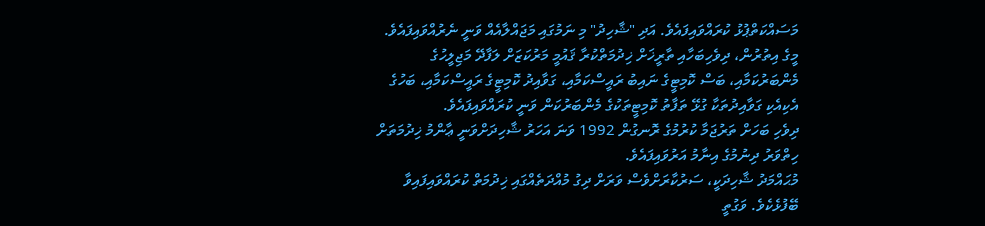މަސައްކަތްޕުޅު ކުރައްވައިފައެވެ. އަދި "ޝާހިދު" މި ނަމުގައި މަޖައްލާއެއް ވަނީ ނެރުއްވައިފައެވެ. މީގެ އިތުރުން، ދިވެހިބަހާއި ތާރީޚަށް ޚިދުމަތްކުރާ ޤައުމީ މަރުކަޒަށް ލަފާދޭ މަޖިލީހުގެ މެންބަރުކަމާއި، ބަސް ކޮމިޓީގެ ނައިބު ރައީސްކަމާއި، ގަވާއިދު ކޮމިޓީގެ ރައީސްކަމާއި، ބަހުގެ އެކިއެކި ގަވާއިދުތަކާ ގުޅޭ ތަފާތު ކޮމިޓީތަކުގެ މެންބަރުކަން ވަނީ ކުރައްވައިފައެވެ.
ދިވެހި ބަހަށް ތަރުޖަމާ ކުރުމުގެ ރޮނގުން 1992 ވަނަ އަހަރު ޝާހިދަށްވަނީ ޢާންމު ޚިދުމަތަށް ހިތްވަރު ދިނުމުގެ އިނާމު އަރުވައިފައެވެ.
މުޙައްމަދު ޝާހިދަކީ، ސަރުކާރަށްވެސް ވަރަށް ދިގު މުއްދަތެއްގައި ޚިދުމަތް ކުރައްވައިފައިވާ ބޭފުޅެކެވެ. ވަގުތީ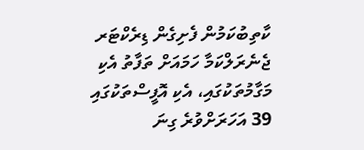ކާތިބުކަމުން ފެށިގެން ޑިރެކްޓަރ ޖެނެރަލްކަމާ ހަމައަށް ތަފާތު އެކި މަގާމުތަކުގައި، އެކި އޮފީސްތަކުގައި 39 އަހަރަށްވުރެ ގިނަ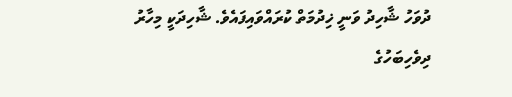ދުވަހު ޝާހިދު ވަނީ ޚިދުމަތް ކުރައްވައިފައެވެ. ޝާހިދަކީ މިހާރު ދިވެހިބަހުގެ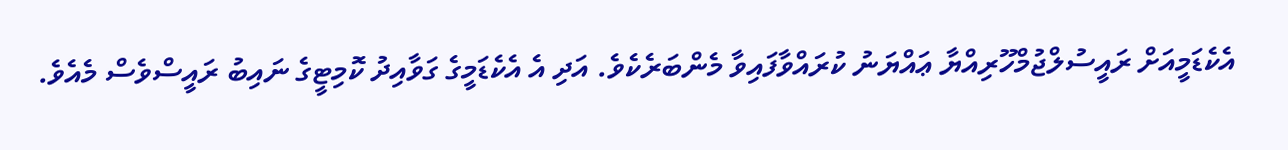އެކެޑަމީއަށް ރައީސުލްޖުމްހޫރިއްޔާ ޢައްޔަނު ކުރައްވާފައިވާ މެންބަރެކެވެ. އަދި އެ އެކެޑަމީގެ ގަވާއިދު ކޮމިޓީގެ ނައިބު ރައީސްވެސް މެއެވެ.